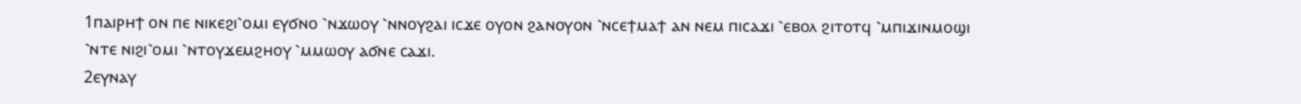1ⲡⲁⲓⲣⲏϯ ⲟⲛ ⲡⲉ ⲛⲓⲕⲉϩⲓ⳿ⲟⲙⲓ ⲉⲩϭⲛⲟ ⳿ⲛϫⲱⲟⲩ ⳿ⲛⲛⲟⲩϩⲁⲓ ⲓⲥϫⲉ ⲟⲩⲟⲛ ϩⲁⲛⲟⲩⲟⲛ ⳿ⲛⲥⲉϯⲙⲁϯ ⲁⲛ ⲛⲉⲙ ⲡⲓⲥⲁϫⲓ ⳿ⲉⲃⲟⲗ ϩⲓⲧⲟⲧϥ ⳿ⲙⲡⲓϫⲓⲛⲙⲟϣⲓ ⳿ⲛⲧⲉ ⲛⲓϩⲓ⳿ⲟⲙⲓ ⳿ⲛⲧⲟⲩϫⲉⲙϩⲏⲟⲩ ⳿ⲙⲙⲱⲟⲩ ⲁϭⲛⲉ ⲥⲁϫⲓ.
2ⲉⲩⲛⲁⲩ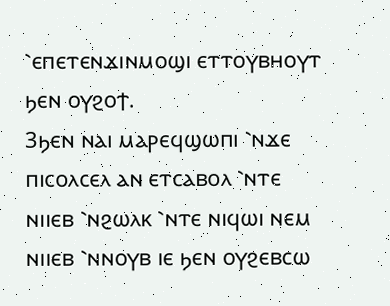⳿ⲉⲡⲉⲧⲉⲛϫⲓⲛⲙⲟϣⲓ ⲉⲧⲧⲟⲩⲃⲏⲟⲩⲧ ϧⲉⲛ ⲟⲩϩⲟϯ.
3ϧⲉⲛ ⲛⲁⲓ ⲙⲁⲣⲉϥϣⲱⲡⲓ ⳿ⲛϫⲉ ⲡⲓⲥⲟⲗⲥⲉⲗ ⲁⲛ ⲉⲧⲥⲁⲃⲟⲗ ⳿ⲛⲧⲉ ⲛⲓⲓⲉⲃ ⳿ⲛϩⲱⲗⲕ ⳿ⲛⲧⲉ ⲛⲓϥⲱⲓ ⲛⲉⲙ ⲛⲓⲓⲉⲃ ⳿ⲛⲛⲟⲩⲃ ⲓⲉ ϧⲉⲛ ⲟⲩϩⲉⲃⲥⲱ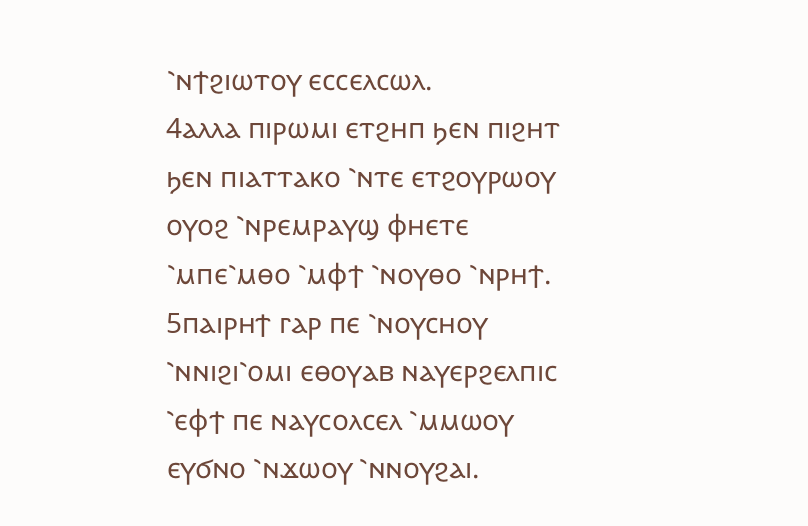⳿ⲛϯϩⲓⲱⲧⲟⲩ ⲉⲥⲥⲉⲗⲥⲱⲗ.
4ⲁⲗⲗⲁ ⲡⲓⲣⲱⲙⲓ ⲉⲧϩⲏⲡ ϧⲉⲛ ⲡⲓϩⲏⲧ ϧⲉⲛ ⲡⲓⲁⲧⲧⲁⲕⲟ ⳿ⲛⲧⲉ ⲉⲧϩⲟⲩⲣⲱⲟⲩ ⲟⲩⲟϩ ⳿ⲛⲣⲉⲙⲣⲁⲩϣ ⲫⲏⲉⲧⲉ ⳿ⲙⲡⲉ⳿ⲙⲑⲟ ⳿ⲙⲫϯ ⳿ⲛⲟⲩⲑⲟ ⳿ⲛⲣⲏϯ.
5ⲡⲁⲓⲣⲏϯ ⲅⲁⲣ ⲡⲉ ⳿ⲛⲟⲩⲥⲏⲟⲩ ⳿ⲛⲛⲓϩⲓ⳿ⲟⲙⲓ ⲉⲑⲟⲩⲁⲃ ⲛⲁⲩⲉⲣϩⲉⲗⲡⲓⲥ ⳿ⲉⲫϯ ⲡⲉ ⲛⲁⲩⲥⲟⲗⲥⲉⲗ ⳿ⲙⲙⲱⲟⲩ ⲉⲩϭⲛⲟ ⳿ⲛϫⲱⲟⲩ ⳿ⲛⲛⲟⲩϩⲁⲓ.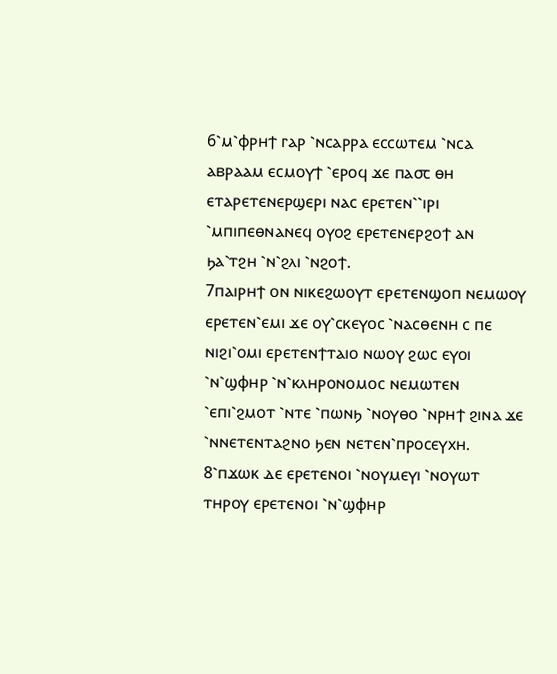6⳿ⲙ⳿ⲫⲣⲏϯ ⲅⲁⲣ ⳿ⲛⲥⲁⲣⲣⲁ ⲉⲥⲥⲱⲧⲉⲙ ⳿ⲛⲥⲁ ⲁⲃⲣⲁⲁⲙ ⲉⲥⲙⲟⲩϯ ⳿ⲉⲣⲟϥ ϫⲉ ⲡⲁ⳪ ⲑⲏ ⲉⲧⲁⲣⲉⲧⲉⲛⲉⲣϣⲉⲣⲓ ⲛⲁⲥ ⲉⲣⲉⲧⲉⲛ⳿⳿ⲓⲣⲓ ⳿ⲙⲡⲓⲡⲉⲑⲛⲁⲛⲉϥ ⲟⲩⲟϩ ⲉⲣⲉⲧⲉⲛⲉⲣϩⲟϯ ⲁⲛ ϧⲁ⳿ⲧϩⲏ ⳿ⲛ⳿ϩⲗⲓ ⳿ⲛϩⲟϯ.
7ⲡⲁⲓⲣⲏϯ ⲟⲛ ⲛⲓⲕⲉϩⲱⲟⲩⲧ ⲉⲣⲉⲧⲉⲛϣⲟⲡ ⲛⲉⲙⲱⲟⲩ ⲉⲣⲉⲧⲉⲛ⳿ⲉⲙⲓ ϫⲉ ⲟⲩ⳿ⲥⲕⲉⲩⲟⲥ ⳿ⲛⲁⲥⲑⲉⲛⲏ ⲥ ⲡⲉ ⲛⲓϩⲓ⳿ⲟⲙⲓ ⲉⲣⲉⲧⲉⲛϯⲧⲁⲓⲟ ⲛⲱⲟⲩ ϩⲱⲥ ⲉⲩⲟⲓ ⳿ⲛ⳿ϣⲫⲏⲣ ⳿ⲛ⳿ⲕⲗⲏⲣⲟⲛⲟⲙⲟⲥ ⲛⲉⲙⲱⲧⲉⲛ ⳿ⲉⲡⲓ⳿ϩⲙⲟⲧ ⳿ⲛⲧⲉ ⳿ⲡⲱⲛϧ ⳿ⲛⲟⲩⲑⲟ ⳿ⲛⲣⲏϯ ϩⲓⲛⲁ ϫⲉ ⳿ⲛⲛⲉⲧⲉⲛⲧⲁϩⲛⲟ ϧⲉⲛ ⲛⲉⲧⲉⲛ⳿ⲡⲣⲟⲥⲉⲩⲭⲏ.
8⳿ⲡϫⲱⲕ ⲇⲉ ⲉⲣⲉⲧⲉⲛⲟⲓ ⳿ⲛⲟⲩⲙⲉⲩⲓ ⳿ⲛⲟⲩⲱⲧ ⲧⲏⲣⲟⲩ ⲉⲣⲉⲧⲉⲛⲟⲓ ⳿ⲛ⳿ϣⲫⲏⲣ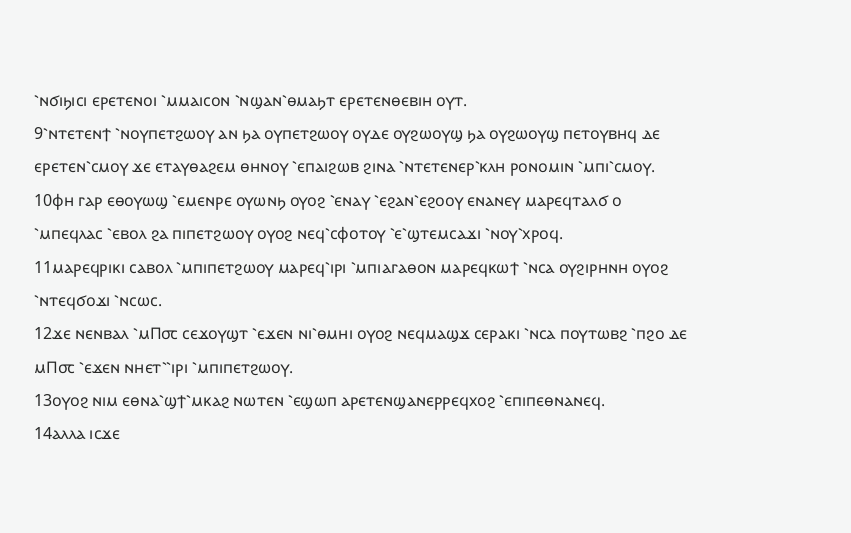⳿ⲛϭⲓϧⲓⲥⲓ ⲉⲣⲉⲧⲉⲛⲟⲓ ⳿ⲙⲙⲁⲓⲥⲟⲛ ⳿ⲛϣⲁⲛ⳿ⲑⲙⲁϧⲧ ⲉⲣⲉⲧⲉⲛⲑⲉⲃⲓⲏ ⲟⲩⲧ.
9⳿ⲛⲧⲉⲧⲉⲛϯ ⳿ⲛⲟⲩⲡⲉⲧϩⲱⲟⲩ ⲁⲛ ϧⲁ ⲟⲩⲡⲉⲧϩⲱⲟⲩ ⲟⲩⲇⲉ ⲟⲩϩⲱⲟⲩϣ ϧⲁ ⲟⲩϩⲱⲟⲩϣ ⲡⲉⲧⲟⲩⲃⲏϥ ⲇⲉ ⲉⲣⲉⲧⲉⲛ⳿ⲥⲙⲟⲩ ϫⲉ ⲉⲧⲁⲩⲑⲁϩⲉⲙ ⲑⲏⲛⲟⲩ ⳿ⲉⲡⲁⲓϩⲱⲃ ϩⲓⲛⲁ ⳿ⲛⲧⲉⲧⲉⲛⲉⲣ⳿ⲕⲗⲏ ⲣⲟⲛⲟⲙⲓⲛ ⳿ⲙⲡⲓ⳿ⲥⲙⲟⲩ.
10ⲫⲏ ⲅⲁⲣ ⲉⲑⲟⲩⲱϣ ⳿ⲉⲙⲉⲛⲣⲉ ⲟⲩⲱⲛϧ ⲟⲩⲟϩ ⳿ⲉⲛⲁⲩ ⳿ⲉϩⲁⲛ⳿ⲉϩⲟⲟⲩ ⲉⲛⲁⲛⲉⲩ ⲙⲁⲣⲉϥⲧⲁⲗϭ ⲟ ⳿ⲙⲡⲉϥⲗⲁⲥ ⳿ⲉⲃⲟⲗ ϩⲁ ⲡⲓⲡⲉⲧϩⲱⲟⲩ ⲟⲩⲟϩ ⲛⲉϥ⳿ⲥⲫⲟⲧⲟⲩ ⳿ⲉ⳿ϣⲧⲉⲙⲥⲁϫⲓ ⳿ⲛⲟⲩ⳿ⲭⲣⲟϥ.
11ⲙⲁⲣⲉϥⲣⲓⲕⲓ ⲥⲁⲃⲟⲗ ⳿ⲙⲡⲓⲡⲉⲧϩⲱⲟⲩ ⲙⲁⲣⲉϥ⳿ⲓⲣⲓ ⳿ⲙⲡⲓⲁⲅⲁⲑⲟⲛ ⲙⲁⲣⲉϥⲕⲱϯ ⳿ⲛⲥⲁ ⲟⲩϩⲓⲣⲏⲛⲏ ⲟⲩⲟϩ ⳿ⲛⲧⲉϥϭⲟϫⲓ ⳿ⲛⲥⲱⲥ.
12ϫⲉ ⲛⲉⲛⲃⲁⲗ ⳿ⲙⲠ⳪ ⲥⲉϫⲟⲩϣⲧ ⳿ⲉϫⲉⲛ ⲛⲓ⳿ⲑⲙⲏⲓ ⲟⲩⲟϩ ⲛⲉϥⲙⲁϣϫ ⲥⲉⲣⲁⲕⲓ ⳿ⲛⲥⲁ ⲡⲟⲩⲧⲱⲃϩ ⳿ⲡϩⲟ ⲇⲉ ⲙⲠ⳪ ⳿ⲉϫⲉⲛ ⲛⲏⲉⲧ⳿⳿ⲓⲣⲓ ⳿ⲙⲡⲓⲡⲉⲧϩⲱⲟⲩ.
13ⲟⲩⲟϩ ⲛⲓⲙ ⲉⲑⲛⲁ⳿ϣϯ⳿ⲙⲕⲁϩ ⲛⲱⲧⲉⲛ ⳿ⲉϣⲱⲡ ⲁⲣⲉⲧⲉⲛϣⲁⲛⲉⲣⲣⲉϥⲭⲟϩ ⳿ⲉⲡⲓⲡⲉⲑⲛⲁⲛⲉϥ.
14ⲁⲗⲗⲁ ⲓⲥϫⲉ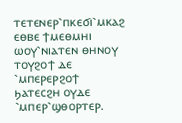ⲧⲉⲧⲉⲛⲉⲣ⳿ⲡⲕⲉϭⲓ⳿ⲙⲕⲁϩ ⲉⲑⲃⲉ ϯⲙⲉⲑⲙⲏⲓ ⲱⲟⲩ⳿ⲛⲓⲁⲧⲉⲛ ⲑⲏⲛⲟⲩ ⲧⲟⲩϩⲟϯ ⲇⲉ ⳿ⲙⲡⲉⲣⲉⲣϩⲟϯ ϧⲁⲧⲉⲥϩⲏ ⲟⲩⲇⲉ ⳿ⲙⲡⲉⲣ⳿ϣⲑⲟⲣⲧⲉⲣ.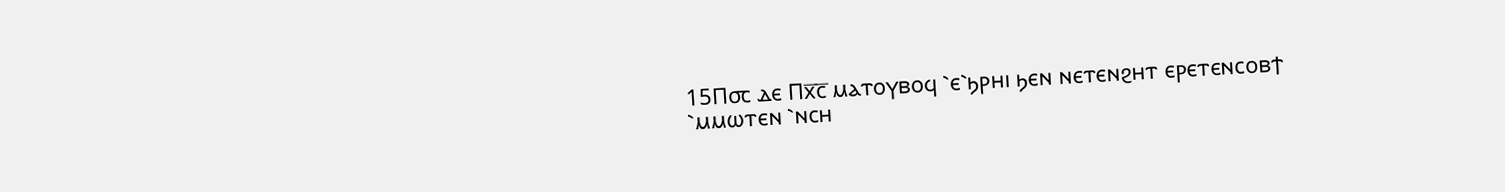15Ⲡ⳪ ⲇⲉ Ⲡⲭ̅ⲥ̅ ⲙⲁⲧⲟⲩⲃⲟϥ ⳿ⲉ⳿ϧⲣⲏⲓ ϧⲉⲛ ⲛⲉⲧⲉⲛϩⲏⲧ ⲉⲣⲉⲧⲉⲛⲥⲟⲃϯ ⳿ⲙⲙⲱⲧⲉⲛ ⳿ⲛⲥⲏ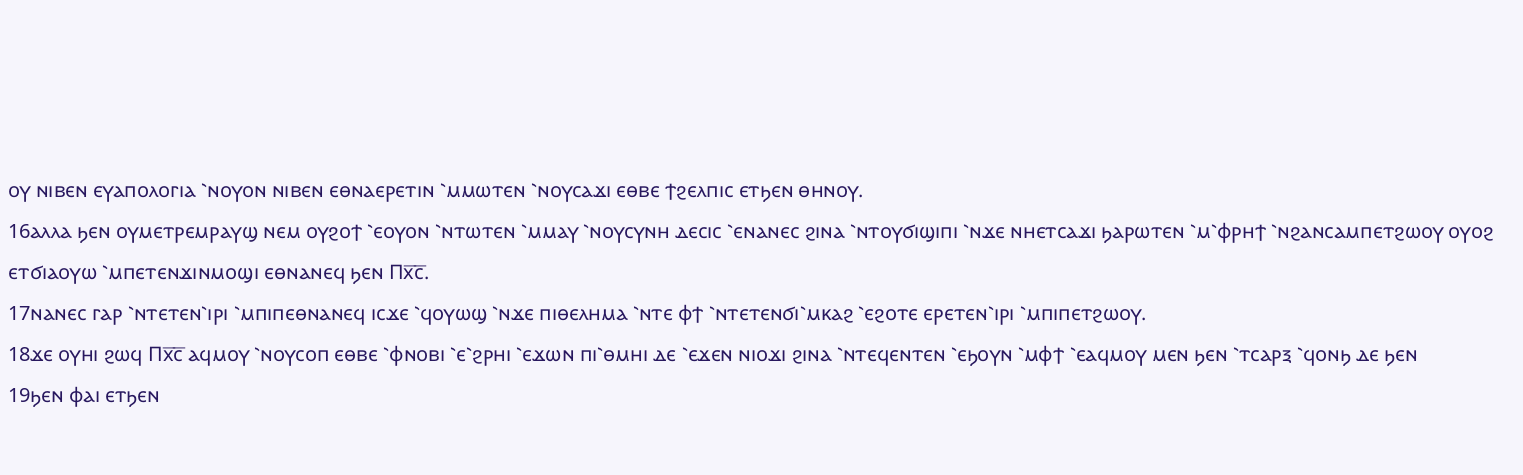ⲟⲩ ⲛⲓⲃⲉⲛ ⲉⲩⲁⲡⲟⲗⲟⲅⲓⲁ ⳿ⲛⲟⲩⲟⲛ ⲛⲓⲃⲉⲛ ⲉⲑⲛⲁⲉⲣⲉⲧⲓⲛ ⳿ⲙⲙⲱⲧⲉⲛ ⳿ⲛⲟⲩⲥⲁϫⲓ ⲉⲑⲃⲉ ϯϩⲉⲗⲡⲓⲥ ⲉⲧϧⲉⲛ ⲑⲏⲛⲟⲩ.
16ⲁⲗⲗⲁ ϧⲉⲛ ⲟⲩⲙⲉⲧⲣⲉⲙⲣⲁⲩϣ ⲛⲉⲙ ⲟⲩϩⲟϯ ⳿ⲉⲟⲩⲟⲛ ⳿ⲛⲧⲱⲧⲉⲛ ⳿ⲙⲙⲁⲩ ⳿ⲛⲟⲩⲥⲩⲛⲏ ⲇⲉⲥⲓⲥ ⳿ⲉⲛⲁⲛⲉⲥ ϩⲓⲛⲁ ⳿ⲛⲧⲟⲩϭⲓϣⲓⲡⲓ ⳿ⲛϫⲉ ⲛⲏⲉⲧⲥⲁϫⲓ ϧⲁⲣⲱⲧⲉⲛ ⳿ⲙ⳿ⲫⲣⲏϯ ⳿ⲛϩⲁⲛⲥⲁⲙⲡⲉⲧϩⲱⲟⲩ ⲟⲩⲟϩ ⲉⲧϭⲓⲁⲟⲩⲱ ⳿ⲙⲡⲉⲧⲉⲛϫⲓⲛⲙⲟϣⲓ ⲉⲑⲛⲁⲛⲉϥ ϧⲉⲛ Ⲡⲭ̅ⲥ̅.
17ⲛⲁⲛⲉⲥ ⲅⲁⲣ ⳿ⲛⲧⲉⲧⲉⲛ⳿ⲓⲣⲓ ⳿ⲙⲡⲓⲡⲉⲑⲛⲁⲛⲉϥ ⲓⲥϫⲉ ⳿ϥⲟⲩⲱϣ ⳿ⲛϫⲉ ⲡⲓⲑⲉⲗⲏⲙⲁ ⳿ⲛⲧⲉ ⲫϯ ⳿ⲛⲧⲉⲧⲉⲛϭⲓ⳿ⲙⲕⲁϩ ⳿ⲉϩⲟⲧⲉ ⲉⲣⲉⲧⲉⲛ⳿ⲓⲣⲓ ⳿ⲙⲡⲓⲡⲉⲧϩⲱⲟⲩ.
18ϫⲉ ⲟⲩⲏⲓ ϩⲱϥ Ⲡⲭ̅ⲥ̅ ⲁϥⲙⲟⲩ ⳿ⲛⲟⲩⲥⲟⲡ ⲉⲑⲃⲉ ⳿ⲫⲛⲟⲃⲓ ⳿ⲉ⳿ϩⲣⲏⲓ ⳿ⲉϫⲱⲛ ⲡⲓ⳿ⲑⲙⲏⲓ ⲇⲉ ⳿ⲉϫⲉⲛ ⲛⲓⲟϫⲓ ϩⲓⲛⲁ ⳿ⲛⲧⲉϥⲉⲛⲧⲉⲛ ⳿ⲉϧⲟⲩⲛ ⳿ⲙⲫϯ ⳿ⲉⲁϥⲙⲟⲩ ⲙⲉⲛ ϧⲉⲛ ⳿ⲧⲥⲁⲣⲝ ⳿ϥⲟⲛϧ ⲇⲉ ϧⲉⲛ
19ϧⲉⲛ ⲫⲁⲓ ⲉⲧϧⲉⲛ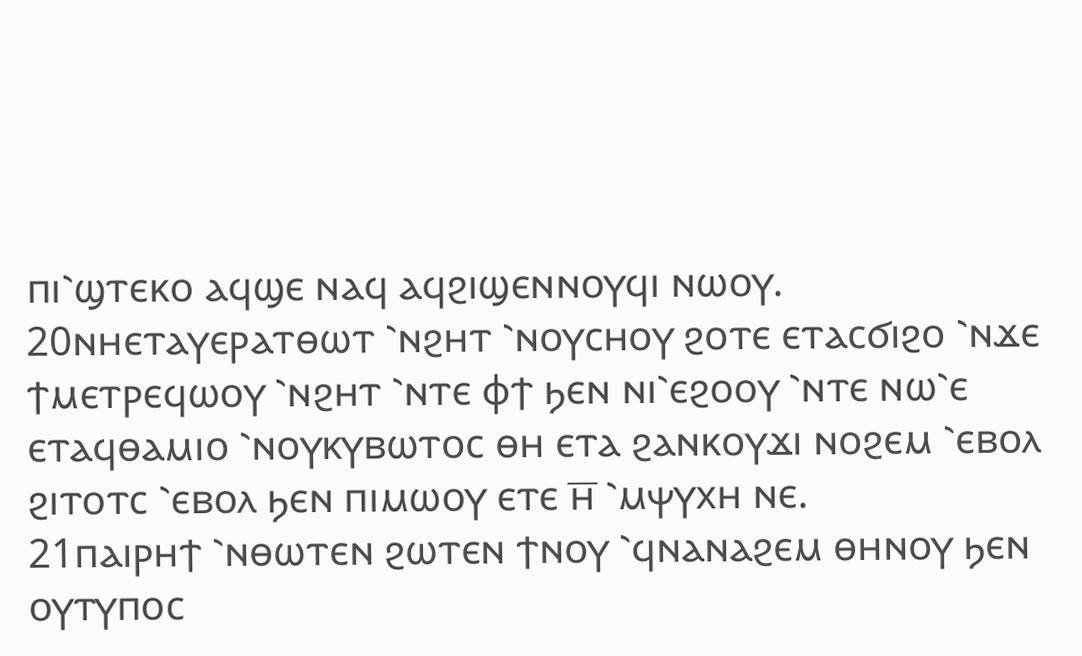ⲡⲓ⳿ϣⲧⲉⲕⲟ ⲁϥϣⲉ ⲛⲁϥ ⲁϥϩⲓϣⲉⲛⲛⲟⲩϥⲓ ⲛⲱⲟⲩ.
20ⲛⲏⲉⲧⲁⲩⲉⲣⲁⲧⲑⲱⲧ ⳿ⲛϩⲏⲧ ⳿ⲛⲟⲩⲥⲏⲟⲩ ϩⲟⲧⲉ ⲉⲧⲁⲥϭⲓϩⲟ ⳿ⲛϫⲉ ϯⲙⲉⲧⲣⲉϥⲱⲟⲩ ⳿ⲛϩⲏⲧ ⳿ⲛⲧⲉ ⲫϯ ϧⲉⲛ ⲛⲓ⳿ⲉϩⲟⲟⲩ ⳿ⲛⲧⲉ ⲛⲱ⳿ⲉ ⲉⲧⲁϥⲑⲁⲙⲓⲟ ⳿ⲛⲟⲩⲕⲩⲃⲱⲧⲟⲥ ⲑⲏ ⲉⲧⲁ ϩⲁⲛⲕⲟⲩϫⲓ ⲛⲟϩⲉⲙ ⳿ⲉⲃⲟⲗ ϩⲓⲧⲟⲧⲥ ⳿ⲉⲃⲟⲗ ϧⲉⲛ ⲡⲓⲙⲱⲟⲩ ⲉⲧⲉ ⲏ̅ ⳿ⲙⲯⲩⲭⲏ ⲛⲉ.
21ⲡⲁⲓⲣⲏϯ ⳿ⲛⲑⲱⲧⲉⲛ ϩⲱⲧⲉⲛ ϯⲛⲟⲩ ⳿ϥⲛⲁⲛⲁϩⲉⲙ ⲑⲏⲛⲟⲩ ϧⲉⲛ ⲟⲩⲧⲩⲡⲟⲥ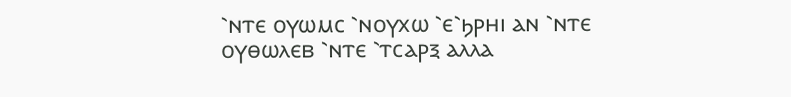⳿ⲛⲧⲉ ⲟⲩⲱⲙⲥ ⳿ⲛⲟⲩⲭⲱ ⳿ⲉ⳿ϧⲣⲏⲓ ⲁⲛ ⳿ⲛⲧⲉ ⲟⲩⲑⲱⲗⲉⲃ ⳿ⲛⲧⲉ ⳿ⲧⲥⲁⲣⲝ ⲁⲗⲗⲁ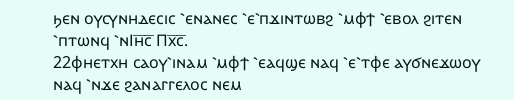ϧⲉⲛ ⲟⲩⲥⲩⲛⲏⲇⲉⲥⲓⲥ ⳿ⲉⲛⲁⲛⲉⲥ ⳿ⲉ⳿ⲡϫⲓⲛⲧⲱⲃϩ ⳿ⲙⲫϯ ⳿ⲉⲃⲟⲗ ϩⲓⲧⲉⲛ ⳿ⲡⲧⲱⲛϥ ⳿ⲛⲒⲏ̅ⲥ̅ Ⲡⲭ̅ⲥ̅.
22ⲫⲏⲉⲧⲭⲏ ⲥⲁⲟⲩ⳿ⲓⲛⲁⲙ ⳿ⲙⲫϯ ⳿ⲉⲁϥϣⲉ ⲛⲁϥ ⳿ⲉ⳿ⲧⲫⲉ ⲁⲩϭⲛⲉϫⲱⲟⲩ ⲛⲁϥ ⳿ⲛϫⲉ ϩⲁⲛⲁⲅⲅⲉⲗⲟⲥ ⲛⲉⲙ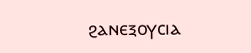ϩⲁⲛⲉⲝⲟⲩⲥⲓⲁ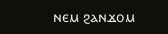ⲛⲉⲙ ϩⲁⲛϫⲟⲙ